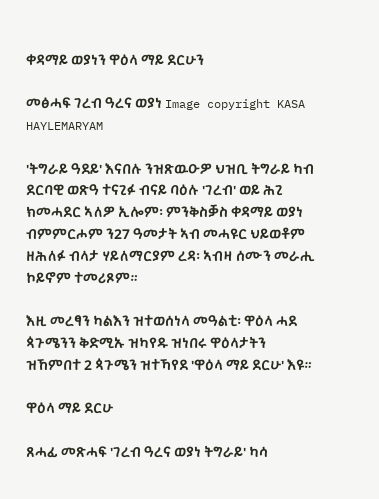ቀዳማይ ወያነን ዋዕላ ማይ ደርሁን

መፅሓፍ ገረብ ዓረና ወያነ Image copyright KASA HAYLEMARYAM

'ትግራይ ዓደይ' እናበሉ ንዝጽዉዑዎ ህዝቢ ትግራይ ካብ ደርባዊ ወጽዓ ተናጊፉ ብናይ ባዕሉ 'ገረብ' ወይ ሕጊ ክመሓደር ኣለዎ ኢሎም፡ ምንቅስቓስ ቀዳማይ ወያነ ብምምርሖም ን27 ዓመታት ኣብ መሓዩር ህይወቶም ዘሕለፉ ብላታ ሃይለማርያም ረዳ፡ ኣብዛ ሰሙን መራሒ ኮይኖም ተመሪጾም።

እዚ መረፃን ካልእን ዝተወሰነላ መዓልቲ፡ ዋዕላ ሓደ ጳጉሜንን ቅድሚኡ ዝካየዱ ዝነበሩ ዋዕላታትን ዝኸምበተ 2 ጳጉሜን ዝተኻየደ 'ዋዕላ ማይ ደርሁ' እዩ።

ዋዕላ ማይ ደርሁ

ጸሓፊ መጽሓፍ 'ገረብ ዓረና ወያነ ትግራይ' ካሳ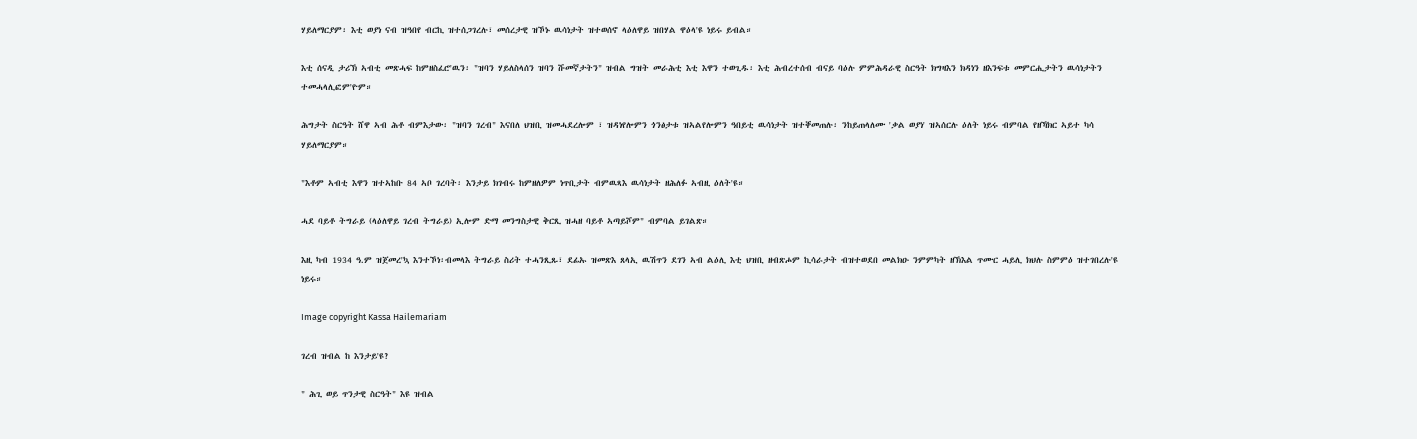ሃይለማርያም፡ እቲ ወያነ ናብ ዝዓበየ ብርኪ ዝተሰጋገረሉ፣ መሰረታዊ ዝኾኑ ዉሳነታት ዝተወሰኖ ላዕለዋይ ዝበሃል ዋዕላ'ዩ ነይሩ ይብል።

እቲ ሰናዲ ታሪኽ ኣብቲ መጽሓፍ ከምዘስፈሮ'ዉን፡ "ዝባን ሃይለስላሰን ዝባን ሹመኛታትን" ዝብል ግዝት መራሕቲ እቲ እዋን ተወጊዱ፡ እቲ ሕብረተሰብ ብናይ ባዕሉ ምምሕዳራዊ ስርዓት ክግዛእን ክዳነን ዘእንፍቱ መምርሒታትን ዉሳነታትን ተመሓላሊፎም'ዮም።

ሕግታት ስርዓት ሸዋ ኣብ ሕቶ ብምእታው፡ "ዝባን ገረብ" እናበለ ህዝቢ ዝመሓደረሎም ፣ ዝዳነየሎምን ጎንፅታቱ ዝኣልየሎምን ዓበይቲ ዉሳነታት ዝተቐመጠሉ፡ ንከይጠላለሙ 'ቃል ወያነ' ዝኣሰርሉ ዕለት ነይሩ ብምባል የዘኻክር ኣይተ ካሳ ሃይለማርያም።

"እቶም ኣብቲ እዋን ዝተኣከቡ 84 ኣቦ ገረባት፡ እንታይ ክገብሩ ከምዘለዎም ነጥቢታት ብምዉጻእ ዉሳነታት ዘሕለፉ ኣብዚ ዕለት'ዩ።

ሓደ ባይቶ ትግራይ (ላዕለዋይ ገረብ ትግራይ) ኢሎም ድማ መንግስታዊ ቅርጺ ዝሓዘ ባይቶ ኣጣይሾም" ብምባል ይገልጽ።

እዚ ካብ 1934 ዓ.ም ዝጀመረ'ኳ እንተኾነ፡ብመላእ ትግራይ ስሪት ተሓንጺጹ፣ ደፊኡ ዝመጽእ ጸላኢ ዉሽጥን ደገን ኣብ ልዕሊ እቲ ህዝቢ ዘብጽሖም ኪሳራታት ብዝተወደበ መልክዑ ንምምካት ዘኽእል ጥሙር ሓይሊ ክህሉ ስምምዕ ዝተገበረሉ'ዩ ነይሩ።

Image copyright Kassa Hailemariam

ገረብ ዝብል ከ እንታይ'ዩ?

" ሕጊ ወይ ጥንታዊ ስርዓት" እዩ ዝብል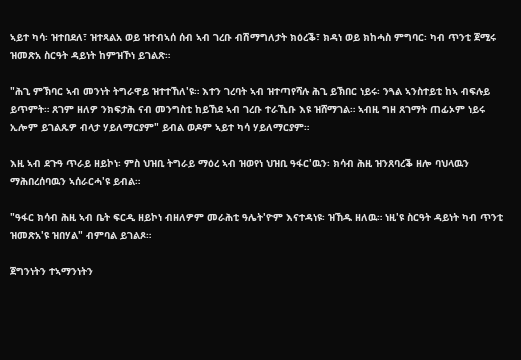ኣይተ ካሳ፡ ዝተበደለ፣ ዝተጻልአ ወይ ዝተብኣሰ ሰብ ኣብ ገረቡ ብሽማግለታት ክዕረቕ፣ ክዳነ ወይ ክከሓስ ምግባር፡ ካብ ጥንቲ ጀሚሩ ዝመጽአ ስርዓት ዳይነት ከምዝኾነ ይገልጽ።

"ሕጊ ምኽባር ኣብ መንነት ትግራዋይ ዝተተኸለ'ዩ። እተን ገረባት ኣብ ዝተጣየሻሉ ሕጊ ይኽበር ነይሩ፡ ንጓል ኣንስተይቲ ከኣ ብፍሉይ ይጥምት። ጸገም ዘለዎ ንክፍታሕ ናብ መንግስቲ ከይኸደ ኣብ ገረቡ ተራኺቡ እዩ ዝሸማገል። ኣብዚ ግዘ ጸገማት ጠፊኦም ነይሩ ኢሎም ይገልጹዎ ብላታ ሃይለማርያም" ይብል ወዶም ኣይተ ካሳ ሃይለማርያም።

እዚ ኣብ ደጉዓ ጥራይ ዘይኮነ፡ ምስ ህዝቢ ትግራይ ማዕረ ኣብ ዝወየነ ህዝቢ ዓፋር'ዉን፡ ክሳብ ሕዚ ዝንጸባረቕ ዘሎ ባህላዉን ማሕበረሰባዉን ኣሰራርሓ'ዩ ይብል።

"ዓፋር ክሳብ ሕዚ ኣብ ቤት ፍርዲ ዘይኮነ ብዘለዎም መራሕቲ ዓሌት'ዮም እናተዳነዩ፡ ዝኸዱ ዘለዉ። ነዚ'ዩ ስርዓት ዳይነት ካብ ጥንቲ ዝመጽአ'ዩ ዝበሃል" ብምባል ይገልጾ።

ጀግንነትን ተኣማንነትን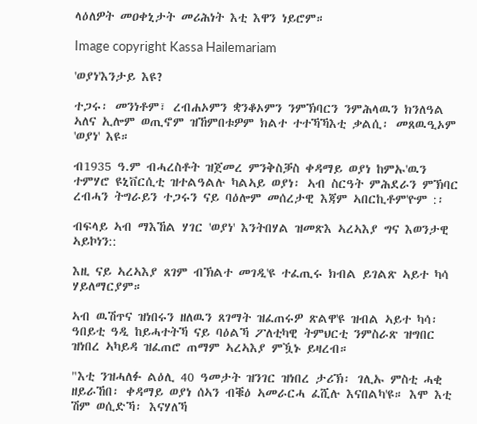ላዕለዎት መዐቀኒታት መሪሕነት እቲ እዋን ነይሮም።

Image copyright Kassa Hailemariam

'ወያነ'እንታይ እዩ?

ተጋሩ፡ መንነቶም፣ ረብሐኦምን ቋንቆኦምን ንምኽባርን ንምሕላዉን ክንለዓል ኣለና ኢሎም ወጢኖም ዝኸምበቱዎም ክልተ ተተኻኻእቲ ቃልሲ፡ መጸዉዒኦም 'ወያነ' እዩ።

ብ1935 ዓ.ም ብሓረስቶት ዝጀመረ ምንቅስቓስ ቀዳማይ ወያነ ከምኡ'ዉን ተምሃሮ ዩኒቨርሲቲ ዝተልዓልሉ ካልኣይ ወያነ፡ ኣብ ስርዓት ምሕደራን ምኽባር ረብሓን ትግራይን ተጋሩን ናይ ባዕሎም መሰረታዊ እጃም ኣበርኪቶም'ዮም :፡

ብፍላይ ኣብ ማእኸል ሃገር 'ወያነ' እንትበሃል ዝመጽእ ኣረኣእያ ግና እወንታዊ ኣይኮነን::

እዚ ናይ ኣረኣእያ ጸገም ብኽልተ መገዲ'ዩ ተፈጢሩ ክብል ይገልጽ ኣይተ ካሳ ሃይለማርያም።

ኣብ ዉሽጥና ዝነበሩን ዘለዉን ጸገማት ዝፈጠሩዎ ጽልዋ'ዩ ዝብል ኣይተ ካሳ፡ ዓበይቲ ዓዲ ከይሓተትኻ ናይ ባዕልኻ ፖለቲካዊ ትምህርቲ ንምስራጽ ዝግበር ዝነበረ ኣካይዳ ዝፈጠሮ ጠማም ኣረኣእያ ምዃኑ ይዛረብ።

"እቲ ንዝሓለፉ ልዕሊ 40 ዓመታት ዝንገር ዝነበረ ታሪኽ፡ ገሊኡ ምስቲ ሓቂ ዘይራኸበ፡ ቀዳማይ ወያነ ሰኣን ብቑዕ ኣመራርሓ ፈሺሉ እናበልካ'ዩ። እሞ እቲ ሽም ወሲድኻ፡ እናሃለኻ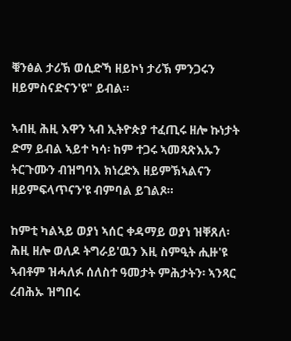ቑንፅል ታሪኽ ወሲድኻ ዘይኮነ ታሪኽ ምንጋሩን ዘይምስናድናን'ዩ" ይብል።

ኣብዚ ሕዚ እዋን ኣብ ኢትዮጵያ ተፈጢሩ ዘሎ ኩነታት ድማ ይብል ኣይተ ካሳ፡ ከም ተጋሩ ኣመጻጽእኡን ትርጉሙን ብዝግባእ ክነረድእ ዘይምኽኣልናን ዘይምፍላጥናን'ዩ ብምባል ይገልጾ።

ከምቲ ካልኣይ ወያነ ኣሰር ቀዳማይ ወያነ ዝቐጸለ፡ ሕዚ ዘሎ ወለዶ ትግራይ'ዉን እዚ ስምዒት ሒዙ'ዩ ኣብቶም ዝሓለፉ ሰለስተ ዓመታት ምሕታትን፡ ኣንጻር ረብሕኡ ዝግበሩ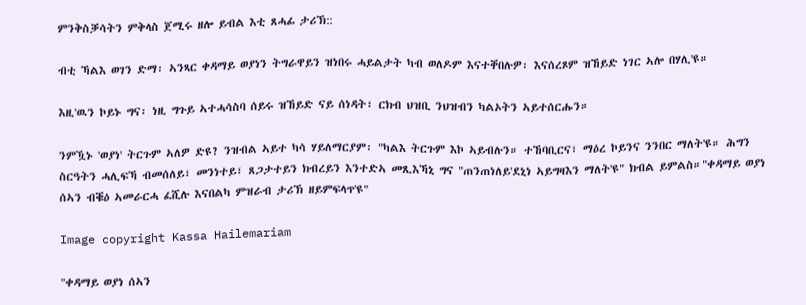ምንቅስቓሳትን ምቅላስ ጀሚሩ ዘሎ ይብል እቲ ጸሓፊ ታሪኽ::

ብቲ ኻልእ ወገን ድማ፡ ኣንጻር ቀዳማይ ወያነን ትግራዋይን ዝነበሩ ሓይልታት ካብ ወለዶም እናተቐበሉዎ፡ እናሰረጾም ዝኸይድ ነገር ኣሎ በሃሊ'ዩ።

እዚ'ዉን ኮይኑ ግና፡ ነዚ ግጉይ ኣተሓሳስባ ሰይሩ ዝኸይድ ናይ ሰነዳት፣ ርክብ ህዝቢ ንህዝብን ካልኦትን ኣይተሰርሑን።

ንምዃኑ 'ወያነ' ትርጉም ኣለዎ ድዩ? ንዝብል ኣይተ ካሳ ሃይለማርያም፡ "ካልእ ትርጉም እኮ ኣይብሉን። ተኸባቢርና፣ ማዕረ ኮይንና ንንበር ማለት'ዩ። ሕግን ስርዓትን ሓሊፍኻ ብመሰለይ፣ መንነተይ፣ ጸጋታተይን ክብረይን እንተድኣ መጺእኻኒ ግና "ጠንጠነለይ'ደኒነ ኣይግዛእን ማለት'ዩ" ክብል ይምልስ።"ቀዳማይ ወያነ ሰኣን ብቑዕ ኣመራርሓ ፈሺሉ እናበልካ ምዝራብ ታሪኽ ዘይምፍላጥ'ዩ"

Image copyright Kassa Hailemariam

"ቀዳማይ ወያነ ሰኣን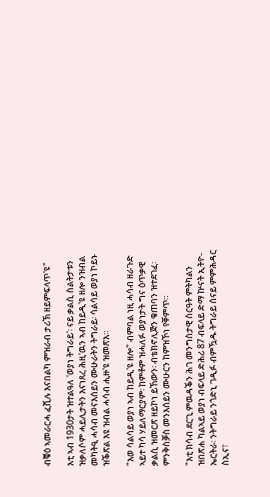ብቑዕ ኣመራርሓ ፈሺሉ እናበልካ ምዝራብ ታሪኽ ዘይምፍላጥ'ዩ"

እቲ ኣብ 1930ታት ዝተልዓለ 'ወያነ ትግራይ'፡ ናይ ቃልሲ ስልትታቱን ዝቃለሶም ሓይሊታትን እናነጸረ ሕዚ'ዉን ኣብ ከይዲ'ዩ ዘሎ ንዝብል መካትዒ ሓሳብ መናእሰይን ሙሁራትን ትግራይ፡ ሳልሳይ ወያነ ኮይኑ ዝቕጽል እዩ ዝብል ሓሳብ ሒዙ'ዩ ዝመጽእ።

"እወ ሳልሳይ ወያነ ኣብ ከይዲ'ዩ ዘሎ" ብምባል ነዚ ሓሳብ ዘራጉድ ኣይተ ካሳ ሃይለማርያም፡ ከምቶም ዝሓለፉ ወያነታት ግና ዕጥቃዊ ቃልሲ ዝመርጽ ዘይኮነ ይኸውን፡ ብቴክኖሊጅን ቁጠባን ዝተደገፈ፡ ምንቅስቓስ መንእሰይን ሙሁርን ከምዝኾነ የቐምጥ።

"እቲ ክሳብ ደርጊ ምዉዳቕን ሕገ መንግስታዊ ስርዓት ምትካልን ዝበጽሐ ካልኣይ ወያነ ብፍላይ ድሕሪ 87 ብፍላይ ድማ ኵናት ኢትዮ- ኤርትራ፡ ንትግራይ ንጎድኒ ገዲፉ ብምዃዱ ትግራይ ሰናይ ምምሕዳር ስኢና፣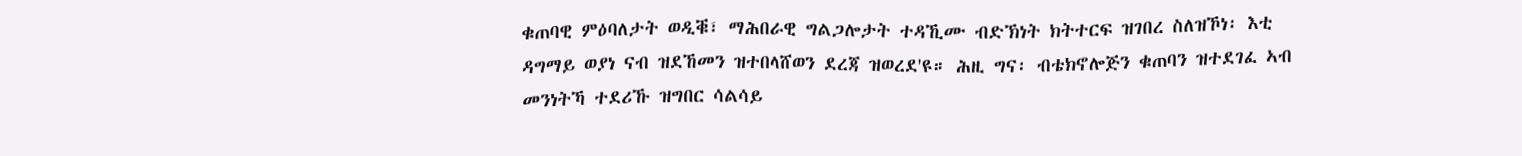ቁጠባዊ ምዕባለታት ወዲቑ፣ ማሕበራዊ ግልጋሎታት ተዳኺሙ ብድኽነት ክትተርፍ ዝገበረ ስለዝኾነ፡ እቲ ዳግማይ ወያነ ናብ ዝደኸመን ዝተበላሸወን ደረጃ ዝወረደ'ዩ። ሕዚ ግና፡ ብቴክኖሎጅን ቁጠባን ዝተደገፈ ኣብ መንነትኻ ተደሪኹ ዝግበር ሳልሳይ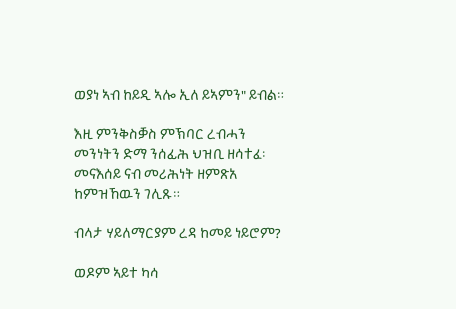ወያነ ኣብ ከይዲ ኣሎ ኢለ ይኣምን" ይብል።

እዚ ምንቅስቓስ ምኽባር ረብሓን መንነትን ድማ ንሰፊሕ ህዝቢ ዘሳተፈ፡ መናእሰይ ናብ መሪሕነት ዘምጽአ ከምዝኸዉን ገሊጹ።

ብላታ ሃይለማርያም ረዳ ከመይ ነይሮም?

ወዶም ኣይተ ካሳ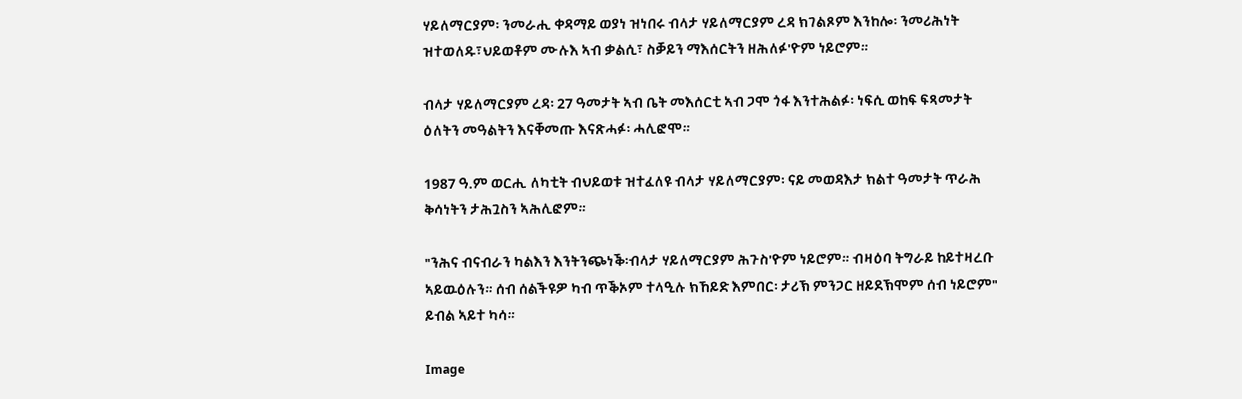ሃይለማርያም፡ ንመራሒ ቀዳማይ ወያነ ዝነበሩ ብላታ ሃይለማርያም ረዳ ክገልጾም እንከሎ፡ ንመሪሕነት ዝተወለዱ፣ህይወቶም ሙሉእ ኣብ ቃልሲ፣ ስቓይን ማእሰርትን ዘሕለፉ'ዮም ነይሮም።

ብላታ ሃይለማርያም ረዳ፡ 27 ዓመታት ኣብ ቤት መእሰርቲ ኣብ ጋሞ ጎፋ እንተሕልፉ፡ ነፍሲ ወከፍ ፍጻመታት ዕለትን መዓልትን እናቐመጡ እናጽሓፉ፡ ሓሊፎሞ።

1987 ዓ.ም ወርሒ ለካቲት ብህይወቱ ዝተፈለዩ ብላታ ሃይለማርያም፡ ናይ መወዳእታ ክልተ ዓመታት ጥራሕ ቅሳነትን ታሕጓስን ኣሕሊፎም።

"ንሕና ብናብራን ካልእን እንትንጭነቕ፡ብላታ ሃይለማርያም ሕጉስ'ዮም ነይሮም። ብዛዕባ ትግራይ ከይተዛረቡ ኣይዉዕሉን። ሰብ ሰልችዩዎ ካብ ጥቕኦም ተላዒሉ ክኸይድ እምበር፡ ታሪኽ ምንጋር ዘይደኽሞም ሰብ ነይሮም" ይብል ኣይተ ካሳ።

Image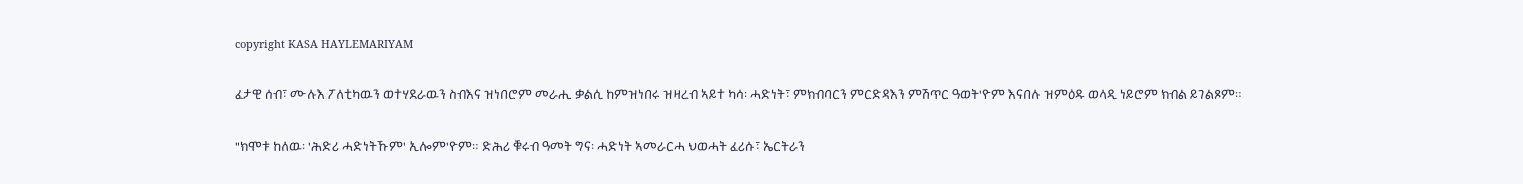copyright KASA HAYLEMARIYAM

ፈታዊ ሰብ፣ ሙሉእ ፖለቲካዉን ወተሃደራዉን ስብእና ዝነበሮም መራሒ ቃልሲ ከምዝነበሩ ዝዛረብ ኣይተ ካሳ፡ ሓድነት፣ ምክብባርን ምርድዳእን ምሽጥር ዓወት'ዮም እናበሉ ዝምዕዱ ወላዲ ነይሮም ክብል ይገልጾም።

"ክሞቱ ከለዉ፡ 'ሕድሪ ሓድነትኹም' ኢሎም'ዮም። ድሕሪ ቑሩብ ዓመት ግና፡ ሓድነት ኣመራርሓ ህወሓት ፈሪሱ፣ ኤርትራን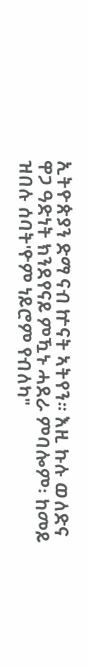ኢትዮጵያን ድማ ናብ ኵናት ኣትየን። እዚ ኩሉ ወለድና ዋጋ ዓድነት ክንደየናይ ምዃኑ ሓደራ ምባሎም፡ ከመይ ዝበሉ ሰባት'ዮም ነይሮም የብለካ"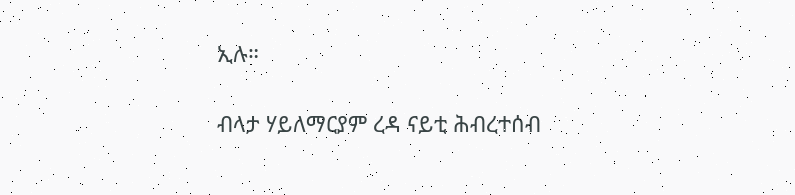ኢሉ።

ብላታ ሃይለማርያም ረዳ ናይቲ ሕብረተሰብ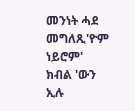መንነት ሓደ መግለጺ'ዮም ነይሮም' ክብል 'ውን ኢሉ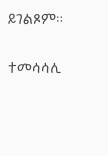ይገልጾም።

ተመሳሳሊ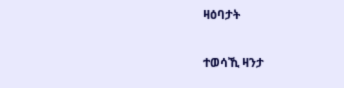ዛዕባታት

ተወሳኺ ዛንታ